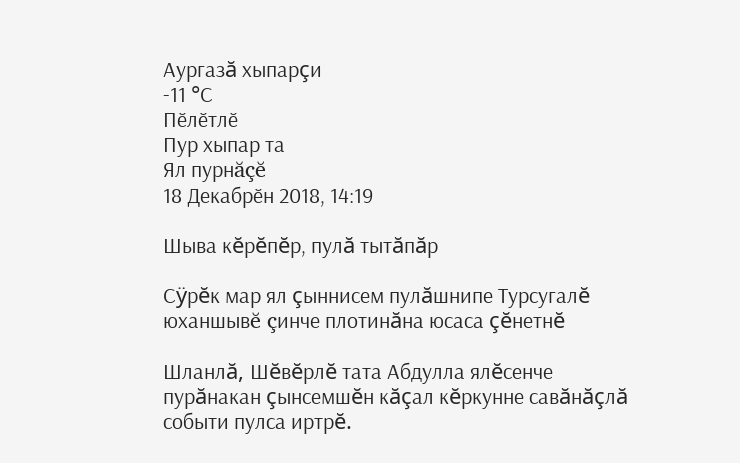Аургазă хыпарçи
-11 °С
Пӗлӗтлӗ
Пур хыпар та
Ял пурнăçĕ
18 Декабрӗн 2018, 14:19

Шыва кĕрĕпĕр, пулă тытăпăр

Сÿрĕк мар ял çыннисем пулăшнипе Турсугалĕ юханшывĕ çинче плотинăна юсаса çĕнетнĕ

Шланлă, Шĕвĕрлĕ тата Абдулла ялĕсенче пурăнакан çынсемшĕн кăçал кĕркунне савăнăçлă событи пулса иртрĕ.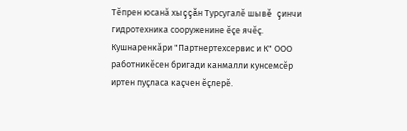Тĕпрен юсанă хыççăн Турсугалĕ шывĕ çинчи гидротехника сооруженине ĕçе ячĕç. Кушнаренкăри "Партнертехсервис и К" ООО работникĕсен бригади канмалли кунсемсĕр иртен пуçласа каçчен ĕçлерĕ.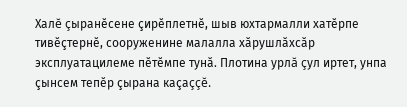Халĕ çыранĕсене çирĕплетнĕ, шыв юхтармалли хатĕрпе тивĕçтернĕ, сооруженине малалла хăрушлăхсăр эксплуатацилеме пĕтĕмпе тунă. Плотина урлă çул иртет, унпа çынсем тепĕр çырана каçаççĕ.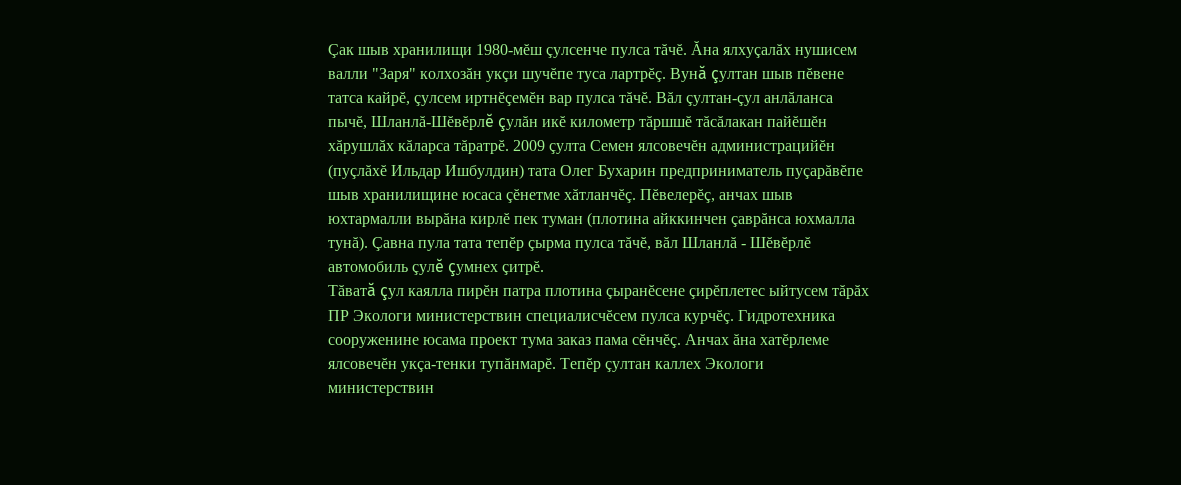Çак шыв хранилищи 1980-мĕш çулсенче пулса тăчĕ. Ăна ялхуçалăх нушисем валли "Заря" колхозăн укçи шучĕпе туса лартрĕç. Вунă çултан шыв пĕвене татса кайрĕ, çулсем иртнĕçемĕн вар пулса тăчĕ. Вăл çултан-çул анлăланса пычĕ, Шланлă-Шĕвĕрлĕ çулăн икĕ километр тăршшĕ тăсăлакан пайĕшĕн хăрушлăх кăларса тăратрĕ. 2009 çулта Семен ялсовечĕн администрацийĕн (пуçлăхĕ Ильдар Ишбулдин) тата Олег Бухарин предприниматель пуçарăвĕпе шыв хранилищине юсаса çĕнетме хăтланчĕç. Пĕвелерĕç, анчах шыв юхтармалли вырăна кирлĕ пек туман (плотина айккинчен çаврăнса юхмалла тунă). Çавна пула тата тепĕр çырма пулса тăчĕ, вăл Шланлă - Шĕвĕрлĕ автомобиль çулĕ çумнех çитрĕ.
Тăватă çул каялла пирĕн патра плотина çыранĕсене çирĕплетес ыйтусем тăрăх ПР Экологи министерствин специалисчĕсем пулса курчĕç. Гидротехника сооруженине юсама проект тума заказ пама сĕнчĕç. Анчах ăна хатĕрлеме ялсовечĕн укçа-тенки тупăнмарĕ. Тепĕр çултан каллех Экологи министерствин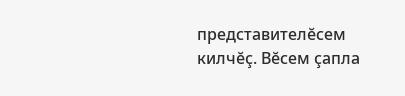представителĕсем килчĕç. Вĕсем çапла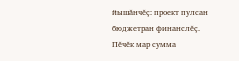йышăнчĕç: проект пулсан бюджетран финанслĕç. Пĕчĕк мар сумма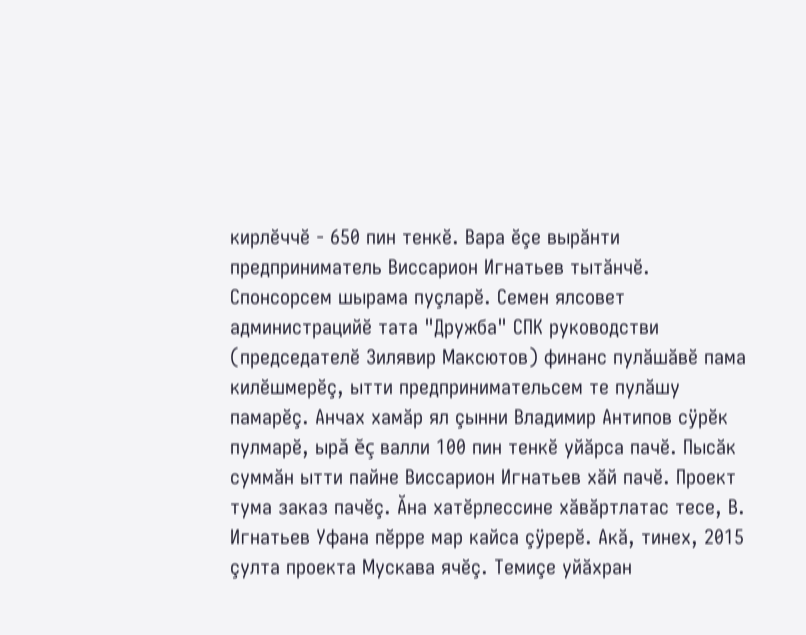кирлĕччĕ - 650 пин тенкĕ. Вара ĕçе вырăнти предприниматель Виссарион Игнатьев тытăнчĕ. Спонсорсем шырама пуçларĕ. Семен ялсовет администрацийĕ тата "Дружба" СПК руководстви (председателĕ Зилявир Максютов) финанс пулăшăвĕ пама килĕшмерĕç, ытти предпринимательсем те пулăшу памарĕç. Анчах хамăр ял çынни Владимир Антипов сÿрĕк пулмарĕ, ырă ĕç валли 100 пин тенкĕ уйăрса пачĕ. Пысăк суммăн ытти пайне Виссарион Игнатьев хăй пачĕ. Проект тума заказ пачĕç. Ăна хатĕрлессине хăвăртлатас тесе, В. Игнатьев Уфана пĕрре мар кайса çÿрерĕ. Акă, тинех, 2015 çулта проекта Мускава ячĕç. Темиçе уйăхран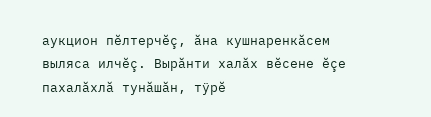аукцион пĕлтерчĕç, ăна кушнаренкăсем выляса илчĕç. Вырăнти халăх вĕсене ĕçе пахалăхлă тунăшăн, тÿрĕ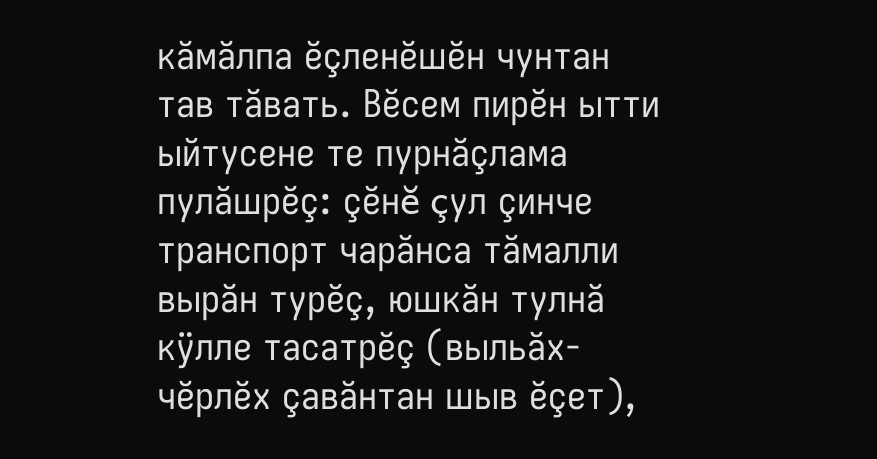кăмăлпа ĕçленĕшĕн чунтан тав тăвать. Вĕсем пирĕн ытти ыйтусене те пурнăçлама пулăшрĕç: çĕнĕ çул çинче транспорт чарăнса тăмалли вырăн турĕç, юшкăн тулнă кÿлле тасатрĕç (выльăх-чĕрлĕх çавăнтан шыв ĕçет),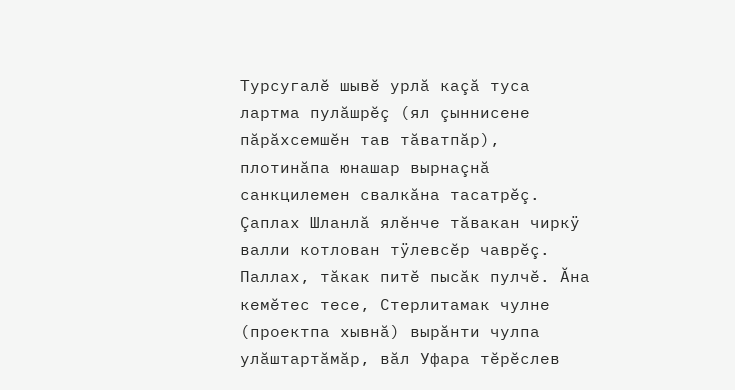Турсугалĕ шывĕ урлă каçă туса лартма пулăшрĕç (ял çыннисене пăрăхсемшĕн тав тăватпăр), плотинăпа юнашар вырнаçнă санкцилемен свалкăна тасатрĕç. Çаплах Шланлă ялĕнче тăвакан чиркÿ валли котлован тÿлевсĕр чаврĕç.
Паллах, тăкак питĕ пысăк пулчĕ. Ăна кемĕтес тесе, Стерлитамак чулне (проектпа хывнă) вырăнти чулпа улăштартăмăр, вăл Уфара тĕрĕслев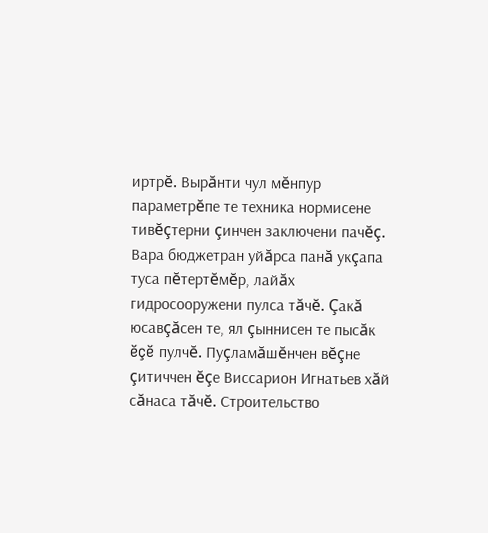иртрĕ. Вырăнти чул мĕнпур параметрĕпе те техника нормисене тивĕçтерни çинчен заключени пачĕç. Вара бюджетран уйăрса панă укçапа туса пĕтертĕмĕр, лайăх гидросооружени пулса тăчĕ. Çакă юсавçăсен те, ял çыннисен те пысăк ĕçĕ пулчĕ. Пуçламăшĕнчен вĕçне çитиччен ĕçе Виссарион Игнатьев хăй сăнаса тăчĕ. Строительство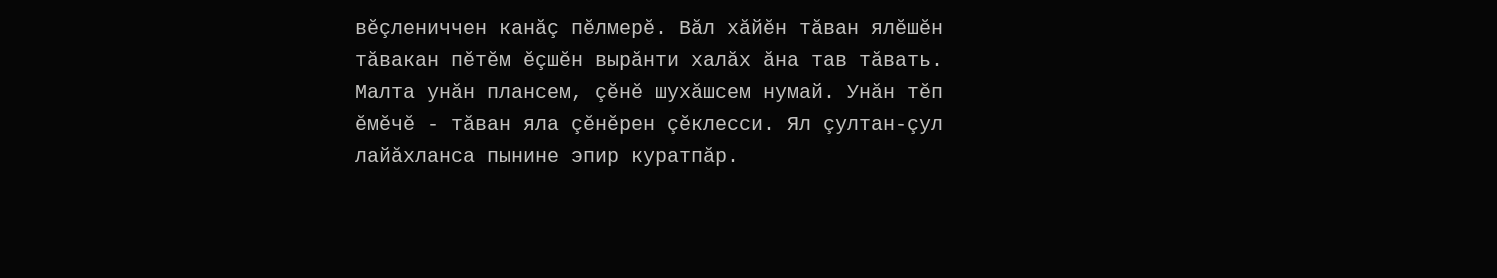вĕçлениччен канăç пĕлмерĕ. Вăл хăйĕн тăван ялĕшĕн тăвакан пĕтĕм ĕçшĕн вырăнти халăх ăна тав тăвать. Малта унăн плансем, çĕнĕ шухăшсем нумай. Унăн тĕп ĕмĕчĕ - тăван яла çĕнĕрен çĕклесси. Ял çултан-çул лайăхланса пынине эпир куратпăр.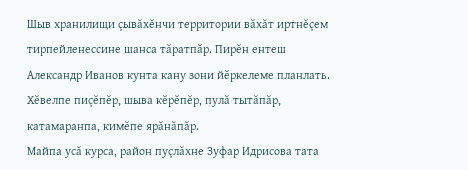Шыв хранилищи çывăхĕнчи территории вăхăт иртнĕçем тирпейленессине шанса тăратпăр. Пирĕн ентеш Александр Иванов кунта кану зони йĕркелеме планлать. Хĕвелпе пиçĕпĕр, шыва кĕрĕпĕр, пулă тытăпăр, катамаранпа, кимĕпе ярăнăпăр.
Майпа усă курса, район пуçлăхне Зуфар Идрисова тата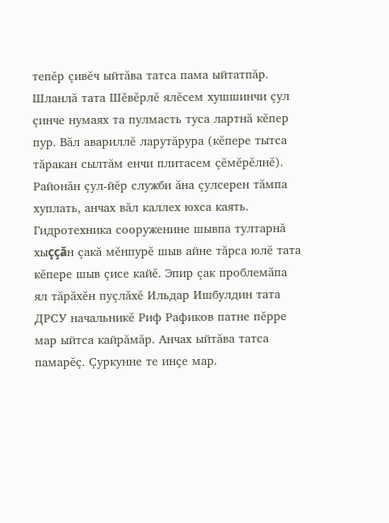тепĕр çивĕч ыйтăва татса пама ыйтатпăр. Шланлă тата Шĕвĕрлĕ ялĕсем хушшинчи çул çинче нумаях та пулмасть туса лартнă кĕпер пур. Вăл авариллĕ ларутăрура (кĕпере тытса тăракан сылтăм енчи плитасем çĕмĕрĕлнĕ). Районăн çул-йĕр служби ăна çулсерен тăмпа хуплать, анчах вăл каллех юхса каять. Гидротехника сооруженине шывпа тултарнă хыççăн çакă мĕнпурĕ шыв айне тăрса юлĕ тата кĕпере шыв çисе кайĕ. Эпир çак проблемăпа ял тăрăхĕн пуçлăхĕ Ильдар Ишбулдин тата ДРСУ начальникĕ Риф Рафиков патне пĕрре мар ыйтса кайрăмăр. Анчах ыйтăва татса памарĕç. Çуркунне те инçе мар.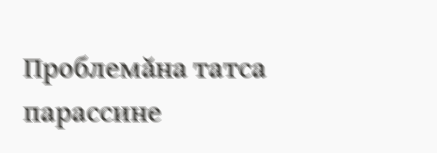Проблемăна татса парассине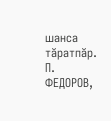шанса тăратпăр.
П. ФЕДОРОВ,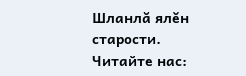Шланлă ялĕн старости.
Читайте нас: